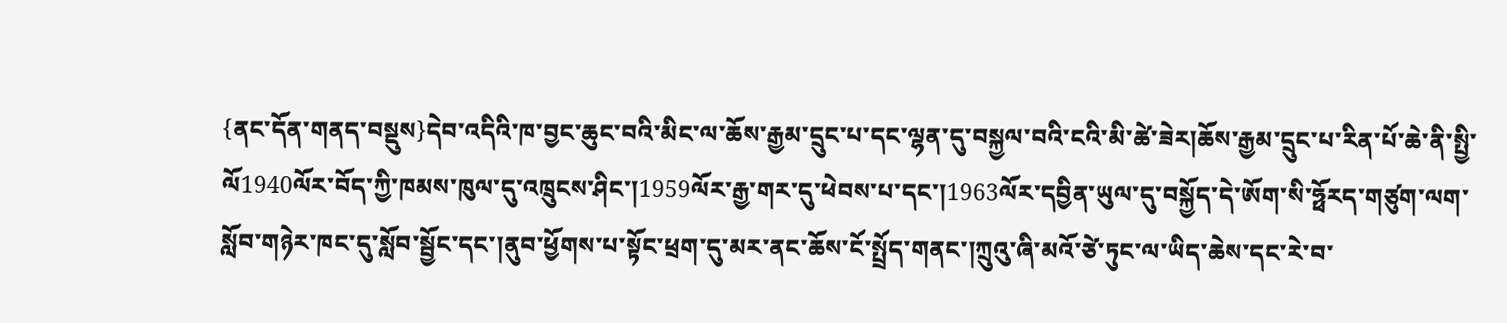{ནང་དོན་གནད་བསྡུས}དེབ་འདིའི་ཁ་བྱང་ཆུང་བའི་མིང་ལ་ཆོས་རྒྱམ་དྲུང་པ་དང་ལྷན་དུ་བསྐྱལ་བའི་ངའི་མི་ཚེ་ཟེར།ཆོས་རྒྱམ་དྲུང་པ་རིན་པོ་ཆེ་ནི་སྤྱི་ལོ1940ལོར་བོད་ཀྱི་ཁམས་ཁུལ་དུ་འཁྲུངས་ཤིང་།1959ལོར་རྒྱ་གར་དུ་ཕེབས་པ་དང་།1963ལོར་དབྱིན་ཡུལ་དུ་བསྐྱོད་དེ་ཨོག་སི་ཧྥོརད་གཙུག་ལག་སློབ་གཉེར་ཁང་དུ་སློབ་སྦྱོང་དང་།ནུབ་ཕྱོགས་པ་སྟོང་ཕྲག་དུ་མར་ནང་ཆོས་ངོ་སྤྲོད་གནང་།ཀྲུའུ་ཞི་མའོ་ཙེ་ཏུང་ལ་ཡིད་ཆེས་དང་རེ་བ་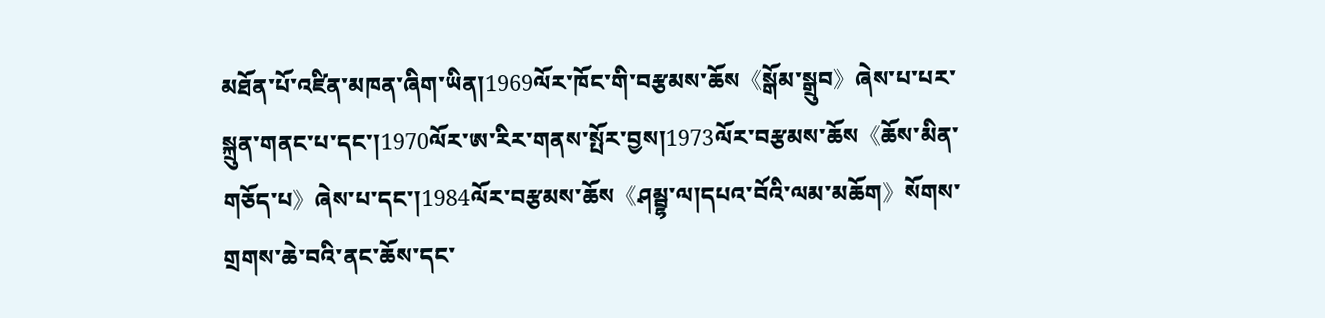མཐོན་པོ་འཛིན་མཁན་ཞིག་ཡིན།1969ལོར་ཁོང་གི་བརྩམས་ཆོས《སྒོམ་སྒྲུབ》ཞེས་པ་པར་སྐྲུན་གནང་པ་དང་།1970ལོར་ཨ་རིར་གནས་སྤོར་བྱས།1973ལོར་བརྩམས་ཆོས《ཆོས་མིན་གཅོད་པ》ཞེས་པ་དང་།1984ལོར་བརྩམས་ཆོས《ཤམྦྷ་ལ།དཔའ་བོའི་ལམ་མཆོག》སོགས་གྲགས་ཆེ་བའི་ནང་ཆོས་དང་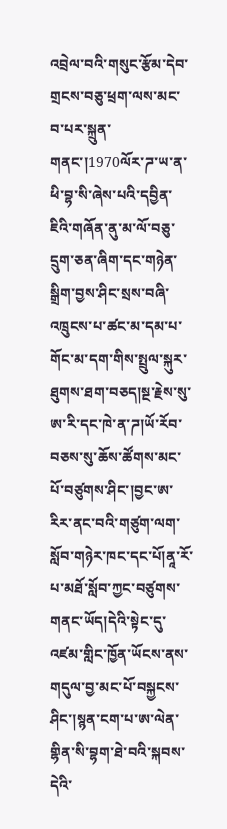འབྲེལ་བའི་གསུང་རྩོམ་དེབ་གྲངས་བཅུ་ཕྲག་ལས་མང་བ་པར་སྐྲུན་གནང་།1970ལོར་ཌ་ཡ་ན་ཕི་བྷ་སི་ཞེས་པའི་དབྱིན་ཇིའི་གཞོན་ནུ་མ་ལོ་བཅུ་དྲུག་ཅན་ཞིག་དང་གཉེན་སྒྲིག་བྱས་ཤིང་སྲས་བཞི་འཁྲུངས་པ་ཚང་མ་དམ་པ་གོང་མ་དག་གིས་སྤྲུལ་སྐུར་ཐུགས་ཐག་བཅད།སྔ་རྗེས་སུ་ཨ་རི་དང་ཁེ་ན་ཌ།ཡོ་རོབ་བཅས་སུ་ཆོས་ཚོགས་མང་པོ་བཙུགས་ཤིང་།བྱང་ཨ་རིར་ནང་བའི་གཙུག་ལག་སློབ་གཉེར་ཁང་དང་པོ།ནཱ་རོ་པ་མཐོ་སློབ་ཀྱང་བཙུགས་གནང་ཡོད།དེའི་སྟེང་དུ་འཛམ་གླིང་ཁྱོན་ཡོངས་ནས་གདུལ་བྱ་མང་པོ་བསྐྱངས་ཤིང་།སྙན་ངག་པ་ཨ་ལེན་གྷིན་སི་བྷག་ཐེ་བའི་སྐབས་དེའི་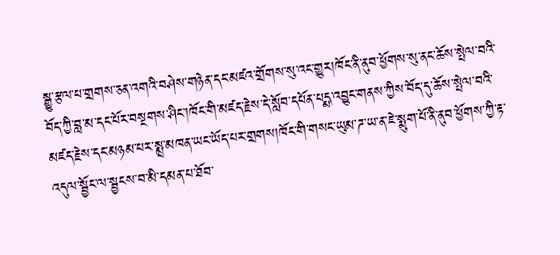སྒྱུ་རྩལ་པ་གྲགས་ཅན་འགའི་བཤེས་གཉེན་དང་མཛའ་གྲོགས་སུ་འང་གྱུར།ཁོང་ནི་ནུབ་ཕྱོགས་སུ་ནང་ཆོས་སྤེལ་བའི་བོད་ཀྱི་བླ་མ་དང་པོར་བསྔགས་ཤིང་།ཁོང་གི་མཛད་རྗེས་དེ་སློབ་དཔོན་པདྨ་འབྱུང་གནས་ཀྱིས་བོད་དུ་ཆོས་སྤེལ་བའི་མཛད་རྗེས་དང་མཉམ་པར་སྨྲ་མཁན་ཡང་ཡོད་པར་གྲགས།ཁོང་གི་གསང་ཡུམ་ཌ་ཡ་ན་ཇེ་སྨུག་པོ་ནི་ནུབ་ཕྱོགས་ཀྱི་རྟ་འདུལ་སྦྱོང་ལ་སྦྱངས་བ་མི་དམན་པ་ཐོབ་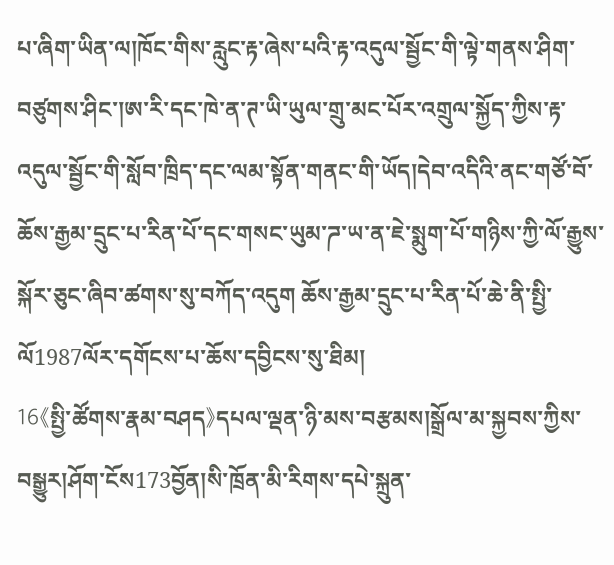པ་ཞིག་ཡིན་ལ།ཁོང་གིས་རླུང་རྟ་ཞེས་པའི་རྟ་འདུལ་སྦྱོང་གི་ལྟེ་གནས་ཤིག་བཙུགས་ཤིང་།ཨ་རི་དང་ཁེ་ན་ཊ་ཡི་ཡུལ་གྲུ་མང་པོར་འགྲུལ་སྐྱོད་ཀྱིས་རྟ་འདུལ་སྦྱོང་གི་སློབ་ཁྲིད་དང་ལམ་སྟོན་གནང་གི་ཡོད།དེབ་འདིའི་ནང་གཙོ་བོ་ཆོས་རྒྱམ་དྲུང་པ་རིན་པོ་དང་གསང་ཡུམ་ཌ་ཡ་ན་ཇེ་སྨུག་པོ་གཉིས་ཀྱི་ལོ་རྒྱུས་སྐོར་ཅུང་ཞིབ་ཚགས་སུ་བཀོད་འདུག ཆོས་རྒྱམ་དྲུང་པ་རིན་པོ་ཆེ་ནི་སྤྱི་ལོ1987ལོར་དགོངས་པ་ཆོས་དབྱིངས་སུ་ཐིམ།
16《སྤྱི་ཚོགས་རྣམ་བཤད》དཔལ་ལྡན་ཉི་མས་བརྩམས།སྒྲོལ་མ་སྐྱབས་ཀྱིས་བསྒྱུར།ཤོག་ངོས173བྱོན།སི་ཁྲོན་མི་རིགས་དཔེ་སྐྲུན་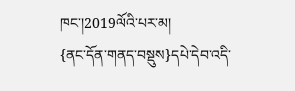ཁང་།2019ལོའི་པར་མ།
{ནང་དོན་གནད་བསྡུས}དཔེ་དེབ་འདི་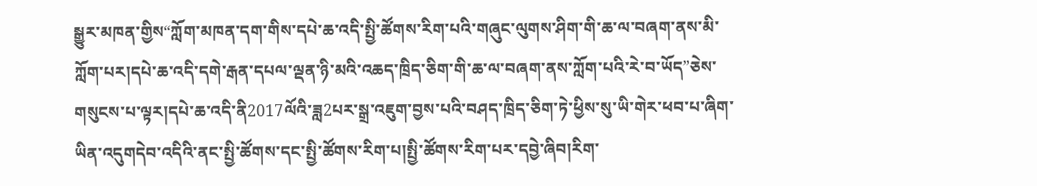སྒྱུར་མཁན་གྱིས“ཀློག་མཁན་དག་གིས་དཔེ་ཆ་འདི་སྤྱི་ཚོགས་རིག་པའི་གཞུང་ལུགས་ཤིག་གི་ཆ་ལ་བཞག་ནས་མི་ཀློག་པར།དཔེ་ཆ་འདི་དགེ་རྒན་དཔལ་ལྡན་ཉི་མའི་འཆད་ཁྲིད་ཅིག་གི་ཆ་ལ་བཞག་ནས་ཀློག་པའི་རེ་བ་ཡོད”ཅེས་གསུངས་པ་ལྟར།དཔེ་ཆ་འདི་ནི2017ལོའི་ཟླ2པར་སྒྲ་འཇུག་བྱས་པའི་བཤད་ཁྲིད་ཅིག་ཏེ་ཕྱིས་སུ་ཡི་གེར་ཕབ་པ་ཞིག་ཡིན་འདུགདེབ་འདིའི་ནང་སྤྱི་ཚོགས་དང་སྤྱི་ཚོགས་རིག་པ།སྤྱི་ཚོགས་རིག་པར་དབྱེ་ཞིབ།རིག་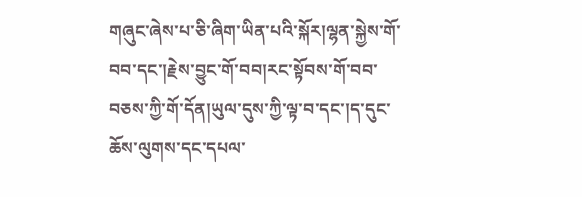གཞུང་ཞེས་པ་ཅི་ཞིག་ཡིན་པའི་སྐོར།ལྷན་སྐྱེས་གོ་བབ་དང་།རྗེས་བྱུང་གོ་བབ།རང་སྟོབས་གོ་བབ་བཅས་ཀྱི་གོ་དོན།ཡུལ་དུས་ཀྱི་ལྟ་བ་དང་།ད་དུང་ཆོས་ལུགས་དང་དཔལ་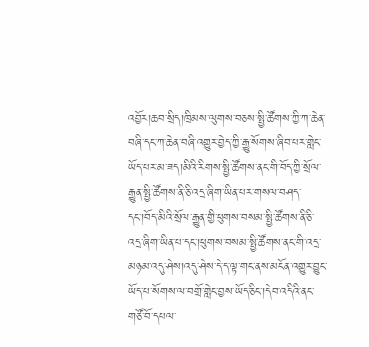འབྱོར།ཆབ་སྲིད།ཁྲིམས་ལུགས་བཅས་སྤྱི་ཚོགས་ཀྱི་ཀ་ཆེན་བཞི་དང་ཀ་ཆེན་བཞི་འགྱུར་བྱེད་ཀྱི་རྒྱུ་སོགས་ཞིབ་པར་གླེང་ཡོད་པར་མ་ཟད།མིའི་རིགས་སྤྱི་ཚོགས་ནང་གི་བོད་ཀྱི་སྲོལ་རྒྱུན་སྤྱི་ཚོགས་ནི་ཅི་འདྲ་ཞིག་ཡིན་པར་གསལ་བཤད་དང་།བོད་མིའི་སྲོལ་རྒྱུན་གྱི་ཕུགས་བསམ་སྤྱི་ཚོགས་ནི་ཅི་འདྲ་ཞིག་ཡིན་པ་དང་།ཕུགས་བསམ་སྤྱི་ཚོགས་ནང་གི་འདྲ་མཉམ་འདུ་ཤེས།འདུ་ཤེས་དེ་ད་ལྟ་གང་ནས་མངོན་འགྱུར་བྱུང་ཡོད་པ་སོགས་ལ་བགྲོ་གླེང་བྱས་ཡོད་ཅིང་།དེབ་འདིའི་ནང་གཙོ་བོ་དཔལ་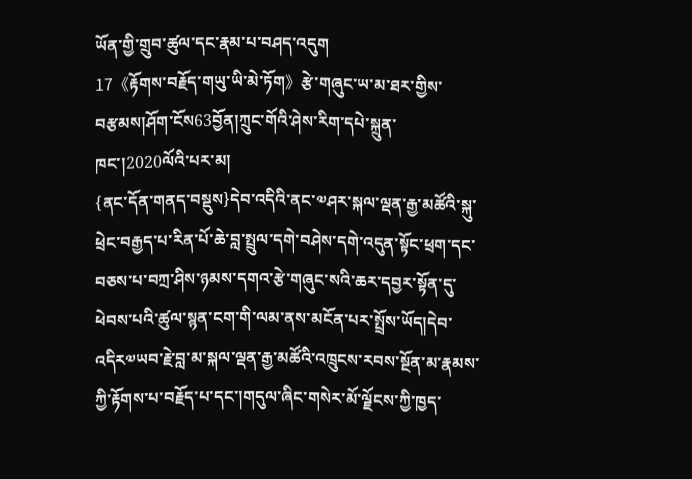ཡོན་གྱི་གྲུབ་ཚུལ་དང་རྣམ་པ་བཤད་འདུག
17《རྟོགས་བརྗོད་གཡུ་ཡི་མེ་ཏོག》རྩེ་གཞུང་ཡ་མ་ཐར་གྱིས་བརྩམས།ཤོག་ངོས63བྱོན།ཀྲུང་གོའི་ཤེས་རིག་དཔེ་སྐྲུན་ཁང་།2020ལོའི་པར་མ།
{ནང་དོན་གནད་བསྡུས}དེབ་འདིའི་ནང་༧ཤར་སྐལ་ལྡན་རྒྱ་མཚོའི་སྐུ་ཕྲེང་བརྒྱད་པ་རིན་པོ་ཆེ་བླ་སྤྲུལ་དགེ་བཤེས་དགེ་འདུན་སྟོང་ཕྲག་དང་བཅས་པ་བཀྲ་ཤིས་ཉམས་དགའ་རྩེ་གཞུང་སའི་ཆར་དབྱར་སྟོན་དུ་ཕེབས་པའི་ཚུལ་སྙན་ངག་གི་ལམ་ནས་མངོན་པར་སྤྲོས་ཡོད།དེབ་འདིར༧ཡབ་རྗེ་བླ་མ་སྐལ་ལྡན་རྒྱ་མཚོའི་འཁྲུངས་རབས་སྔོན་མ་རྣམས་ཀྱི་རྟོགས་པ་བརྗོད་པ་དང་།གདུལ་ཞིང་གསེར་མོ་ལྗོངས་ཀྱི་ཁྱད་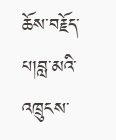ཆོས་བརྗོད་པ།བླ་མའི་འཁྲུངས་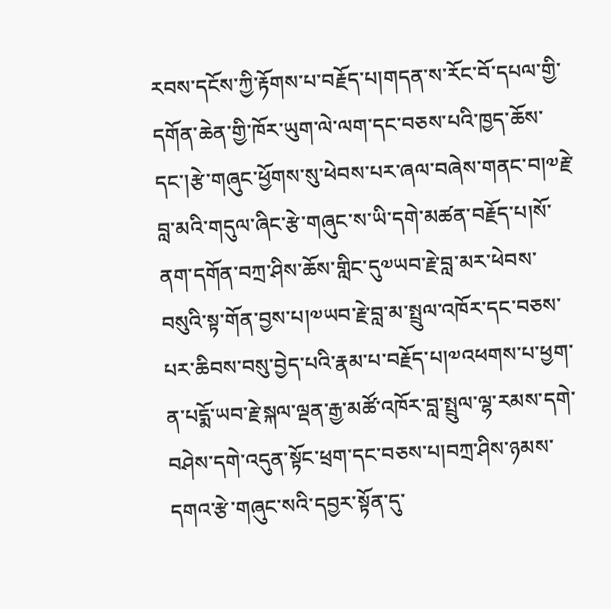རབས་དངོས་ཀྱི་རྟོགས་པ་བརྗོད་པ།གདན་ས་རོང་བོ་དཔལ་གྱི་དགོན་ཆེན་གྱི་ཁོར་ཡུག་ལེ་ལག་དང་བཅས་པའི་ཁྱད་ཆོས་དང་།རྩེ་གཞུང་ཕྱོགས་སུ་ཕེབས་པར་ཞལ་བཞེས་གནང་བ།༧རྗེ་བླ་མའི་གདུལ་ཞིང་རྩེ་གཞུང་ས་ཡི་དགེ་མཚན་བརྗོད་པ།སོ་ནག་དགོན་བཀྲ་ཤིས་ཆོས་གླིང་དུ༧ཡབ་རྗེ་བླ་མར་ཕེབས་བསུའི་སྟ་གོན་བྱས་པ།༧ཡབ་རྗེ་བླ་མ་སྤྲུལ་འཁོར་དང་བཅས་པར་ཆིབས་བསུ་བྱེད་པའི་རྣམ་པ་བརྗོད་པ།༧འཕགས་པ་ཕྱག་ན་པདྨོ་ཡབ་རྗེ་སྐལ་ལྡན་རྒྱ་མཚོ་འཁོར་བླ་སྤྲུལ་ལྷ་རམས་དགེ་བཤེས་དགེ་འདུན་སྟོང་ཕྲག་དང་བཅས་པ།བཀྲ་ཤིས་ཉམས་དགའ་རྩེ་གཞུང་སའི་དབྱར་སྟོན་དུ་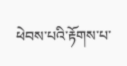ཕེབས་པའི་རྟོགས་པ་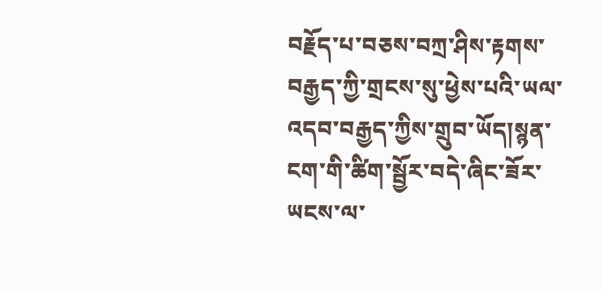བརྗོད་པ་བཅས་བཀྲ་ཤིས་རྟགས་བརྒྱད་ཀྱི་གྲངས་སུ་ཕྱེས་པའི་ཡལ་འདབ་བརྒྱད་ཀྱིས་གྲུབ་ཡོད།སྙན་ངག་གི་ཚིག་སྦྱོར་བདེ་ཞིང་ཟོར་ཡངས་ལ་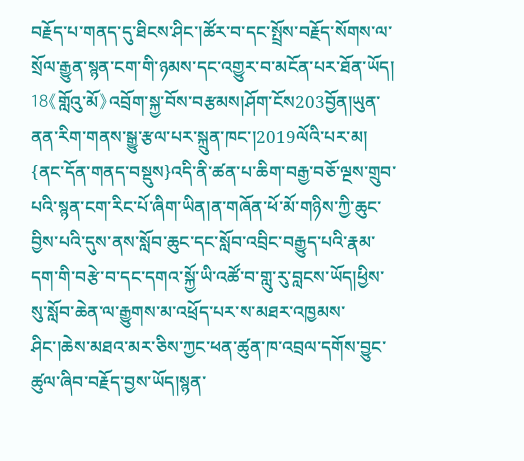བརྗོད་པ་གནད་དུ་ཐིངས་ཤིང་།ཚོར་བ་དང་སྤྲོས་བརྗོད་སོགས་ལ་སྲོལ་རྒྱུན་སྙན་ངག་གི་ཉམས་དང་འགྱུར་བ་མངོན་པར་ཐོན་ཡོད།
18《གློའུ་མོ》འབྲོག་སྐྱ་བོས་བརྩམས།ཤོག་ངོས203བྱོན།ཡུན་ནན་རིག་གནས་སྒྱུ་རྩལ་པར་སྐྲུན་ཁང་།2019ལོའི་པར་མ།
{ནང་དོན་གནད་བསྡུས}འདི་ནི་ཚན་པ་ཆིག་བརྒྱ་བཅོ་ལྔས་གྲུབ་པའི་སྙན་ངག་རིང་པོ་ཞིག་ཡིན།ན་གཞོན་ཕོ་མོ་གཉིས་ཀྱི་ཆུང་བྱིས་པའི་དུས་ནས་སློབ་ཆུང་དང་སློབ་འབྲིང་བརྒྱུད་པའི་རྣམ་དག་གི་བརྩེ་བ་དང་དགའ་སྐྱོ་ཡི་འཚོ་བ་གླུ་རུ་བླངས་ཡོད།ཕྱིས་སུ་སློབ་ཆེན་ལ་རྒྱུགས་མ་འཕྲོད་པར་ས་མཐར་འཁྱམས་ཤིང་།ཆེས་མཐའ་མར་ཅིས་ཀྱང་ཕན་ཚུན་ཁ་འབྲལ་དགོས་བྱུང་ཚུལ་ཞིབ་བརྗོད་བྱས་ཡོད།སྙན་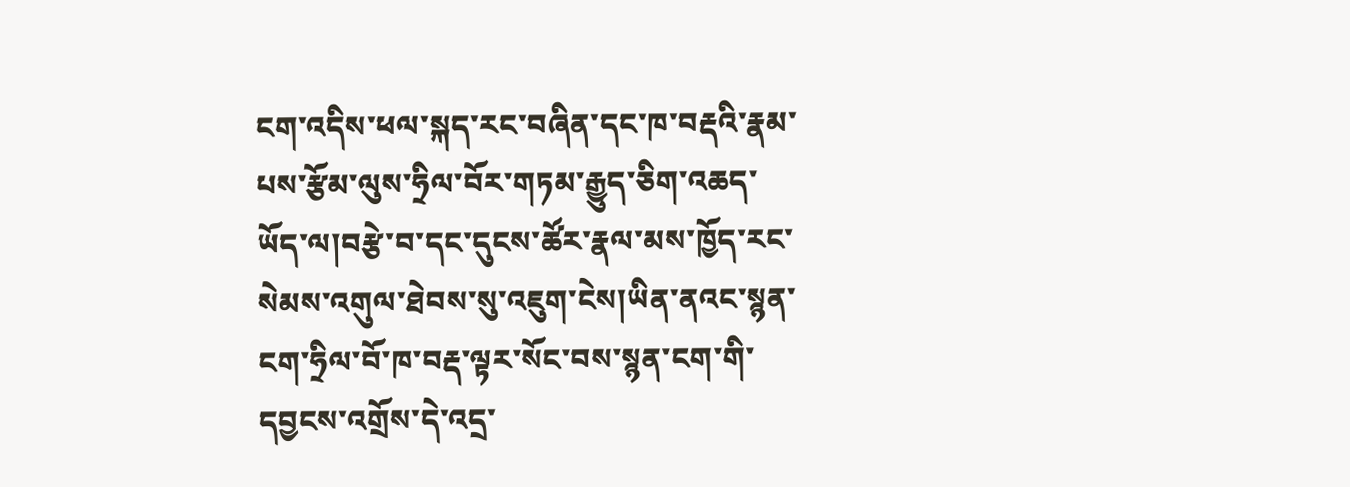ངག་འདིས་ཕལ་སྐད་རང་བཞིན་དང་ཁ་བརྡའི་རྣམ་པས་རྩོམ་ལུས་ཧྲིལ་བོར་གཏམ་རྒྱུད་ཅིག་འཆད་ཡོད་ལ།བརྩེ་བ་དང་དུངས་ཚོར་རྣལ་མས་ཁྱོད་རང་སེམས་འགུལ་ཐེབས་སུ་འཇུག་ངེས།ཡིན་ནའང་སྙན་ངག་ཧྲིལ་བོ་ཁ་བརྡ་ལྟར་སོང་བས་སྙན་ངག་གི་དབྱངས་འགྲོས་དེ་འདྲ་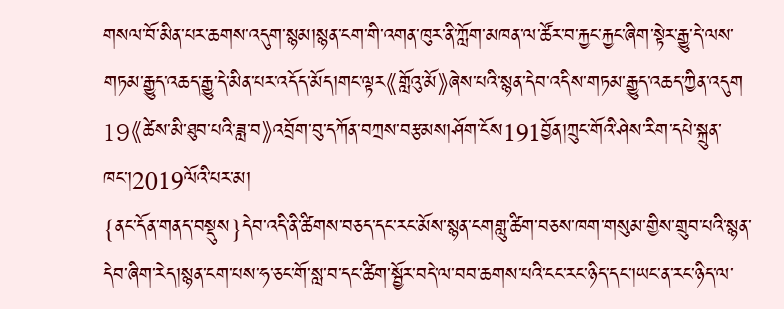གསལ་བོ་མིན་པར་ཆགས་འདུག་སྙམ།སྙན་ངག་གི་འགན་ཁུར་ནི་ཀློག་མཁན་ལ་ཚོར་བ་རྐྱང་རྐྱང་ཞིག་སྟེར་རྒྱུ་དེ་ལས་གཏམ་རྒྱུད་འཆད་རྒྱུ་དེ་མིན་པར་འདོད་མོད།གང་ལྟར《གློའུ་མོ》ཞེས་པའི་སྙན་དེབ་འདིས་གཏམ་རྒྱུད་འཆད་ཀྱིན་འདུག
19《ཚེས་མི་ཐུབ་པའི་ཟླ་བ》འབྲོག་བུ་དཀོན་བཀྲས་བརྩམས།ཤོག་ངོས191བྱོན།ཀྲུང་གོའི་ཤེས་རིག་དཔེ་སྐྲུན་ཁང་།2019ལོའི་པར་མ།
{ནང་དོན་གནད་བསྡུས}དེབ་འདི་ནི་ཚིགས་བཅད་དང་རང་མོས་སྙན་ངགགླུ་ཚིག་བཅས་ཁག་གསུམ་གྱིས་གྲུབ་པའི་སྙན་དེབ་ཞིག་རེད།སྙན་ངག་པས་ཧ་ཅང་གོ་སླ་བ་དང་ཚིག་སྦྱོར་བདེ་ལ་བབ་ཆགས་པའི་ངང་རང་ཉིད་དང་།ཡང་ན་རང་ཉིད་ལ་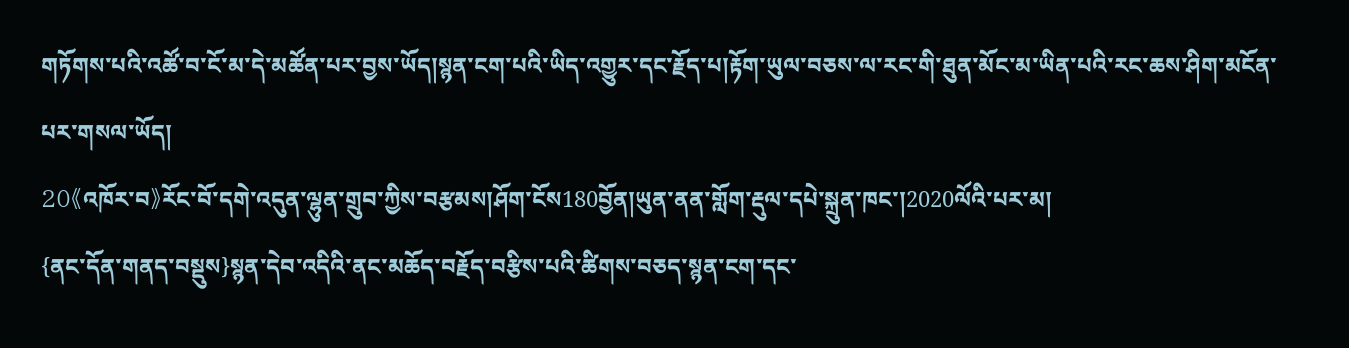གཏོགས་པའི་འཚོ་བ་ངོ་མ་དེ་མཚོན་པར་བྱས་ཡོད།སྙན་ངག་པའི་ཡིད་འགྱུར་དང་རྗོད་པ།རྟོག་ཡུལ་བཅས་ལ་རང་གི་ཐུན་མོང་མ་ཡིན་པའི་རང་ཆས་ཤིག་མངོན་པར་གསལ་ཡོད།
20《འཁོར་བ》རོང་བོ་དགེ་འདུན་ལྷུན་གྲུབ་ཀྱིས་བརྩམས།ཤོག་ངོས180བྱོན།ཡུན་ནན་གློག་རྡུལ་དཔེ་སྐྲུན་ཁང་།2020ལོའི་པར་མ།
{ནང་དོན་གནད་བསྡུས}སྙན་དེབ་འདིའི་ནང་མཆོད་བརྗོད་བརྩིས་པའི་ཚིགས་བཅད་སྙན་ངག་དང་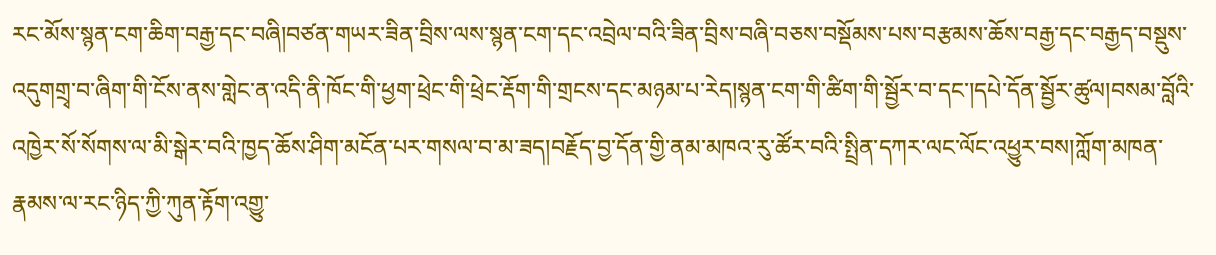རང་མོས་སྙན་ངག་ཆིག་བརྒྱ་དང་བཞི།བཙན་གཡར་ཟིན་བྲིས་ལས་སྙན་ངག་དང་འབྲེལ་བའི་ཟིན་བྲིས་བཞི་བཅས་བསྡོམས་པས་བརྩམས་ཆོས་བརྒྱ་དང་བརྒྱད་བསྡུས་འདུགགྲྭ་བ་ཞིག་གི་ངོས་ནས་གླེང་ན་འདི་ནི་ཁོང་གི་ཕྱག་ཕྲེང་གི་ཕྲེང་རྡོག་གི་གྲངས་དང་མཉམ་པ་རེད།སྙན་ངག་གི་ཚིག་གི་སྦྱོར་བ་དང་།དཔེ་དོན་སྦྱོར་ཚུལ།བསམ་བློའི་འཁྱེར་སོ་སོགས་ལ་མི་སྒེར་བའི་ཁྱད་ཆོས་ཤིག་མངོན་པར་གསལ་བ་མ་ཟད།བརྗོད་བྱ་དོན་གྱི་ནམ་མཁའ་རུ་ཚོར་བའི་སྤྲིན་དཀར་ལང་ལོང་འཕྱུར་བས།ཀློག་མཁན་རྣམས་ལ་རང་ཉིད་ཀྱི་ཀུན་རྟོག་འགྱུ་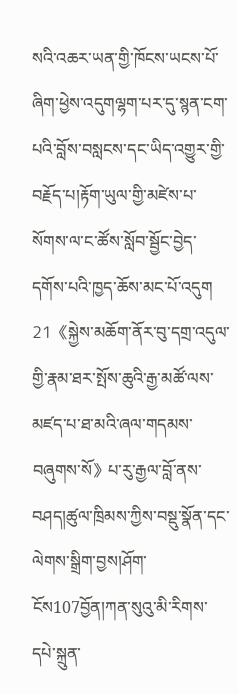སའི་འཆར་ཡན་གྱི་ཁོངས་ཡངས་པོ་ཞིག་ཕྱེས་འདུགལྷག་པར་དུ་སྙན་ངག་པའི་བློས་བསླངས་དང་ཡིད་འགྱུར་གྱི་བརྗོད་པ།རྟོག་ཡུལ་གྱི་མཛེས་པ་སོགས་ལ་ང་ཚོས་སློབ་སྦྱོང་བྱེད་དགོས་པའི་ཁྱད་ཆོས་མང་པོ་འདུག
21《སྐྱེས་མཆོག་ནོར་བུ་དགྲ་འདུལ་གྱི་རྣམ་ཐར་སྤོས་ཆུའི་རྒྱ་མཚོ་ལས་མཛད་པ་ཐ་མའི་ཞལ་གདམས་བཞུགས་སོ》པ་རུ་རྒྱལ་བློ་ནས་བཤད།ཚུལ་ཁྲིམས་ཀྱིས་བསྡུ་སྣོན་དང་ལེགས་སྒྲིག་བྱས།ཤོག་ངོས107བྱོན།ཀན་སུའུ་མི་རིགས་དཔེ་སྐྲུན་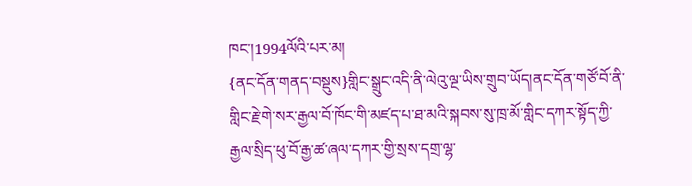ཁང་།1994ལོའི་པར་མ།
{ནང་དོན་གནད་བསྡུས}གླིང་སྒྲུང་འདི་ནི་ལེའུ་ལྔ་ཡིས་གྲུབ་ཡོད།ནང་དོན་གཙོ་བོ་ནི་གླིང་རྗེ་གེ་སར་རྒྱལ་བོ་ཁོང་གི་མཛད་པ་ཐ་མའི་སྐབས་སུ་ཁྲ་མོ་གླིང་དཀར་སྟོད་ཀྱི་རྒྱལ་སྲིད་ཕུ་བོ་རྒྱ་ཚ་ཞལ་དཀར་གྱི་སྲས་དགྲ་ལྷ་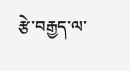རྩེ་བརྒྱད་ལ་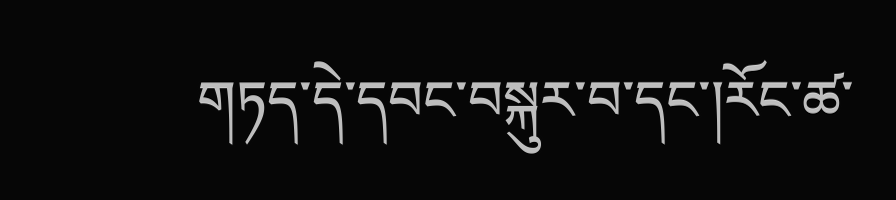གཏད་དེ་དབང་བསྐུར་བ་དང་།རོང་ཚ་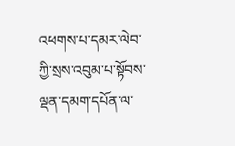འཕགས་པ་དམར་ལེབ་ཀྱི་སྲས་འབུམ་པ་སྟོབས་ལྡན་དམག་དཔོན་ལ་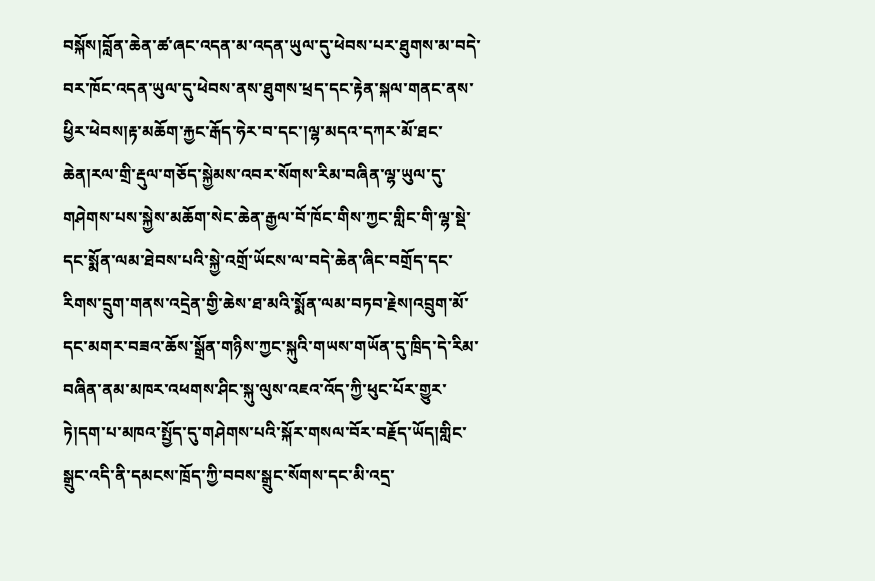བསྐོས།བློན་ཆེན་ཚ་ཞང་འདན་མ་འདན་ཡུལ་དུ་ཕེབས་པར་ཐུགས་མ་བདེ་བར་ཁོང་འདན་ཡུལ་དུ་ཕེབས་ནས་ཐུགས་ཕྲད་དང་རྟེན་སྐལ་གནང་ནས་ཕྱིར་ཕེབས།རྟ་མཆོག་རྐྱང་རྒོད་ཧེར་བ་དང་།ལྷ་མདའ་དཀར་མོ་ཐང་ཆེན།རལ་གྲི་རྡུལ་གཅོད་སྐྱེམས་འབར་སོགས་རིམ་བཞིན་ལྷ་ཡུལ་དུ་གཤེགས་པས་སྐྱེས་མཆོག་སེང་ཆེན་རྒྱལ་བོ་ཁོང་གིས་ཀྱང་གླིང་གི་ལྷ་སྡེ་དང་སྨོན་ལམ་ཐེབས་པའི་སྐྱེ་འགྲོ་ཡོངས་ལ་བདེ་ཆེན་ཞིང་བགྲོད་དང་རིགས་དྲུག་གནས་འདྲེན་གྱི་ཆེས་ཐ་མའི་སྨོན་ལམ་བཏབ་རྗེས།འབྲུག་མོ་དང་མགར་བཟའ་ཆོས་སྒྲོན་གཉིས་ཀྱང་སྐུའི་གཡས་གཡོན་དུ་ཁྲིད་དེ་རིམ་བཞིན་ནམ་མཁར་འཕགས་ཤིང་སྐུ་ལུས་འཇའ་འོད་ཀྱི་ཕུང་པོར་གྱུར་ཏེ།དག་པ་མཁའ་སྤྱོད་དུ་གཤེགས་པའི་སྐོར་གསལ་བོར་བརྗོད་ཡོད།གླིང་སྒྲུང་འདི་ནི་དམངས་ཁྲོད་ཀྱི་བབས་སྒྲུང་སོགས་དང་མི་འདྲ་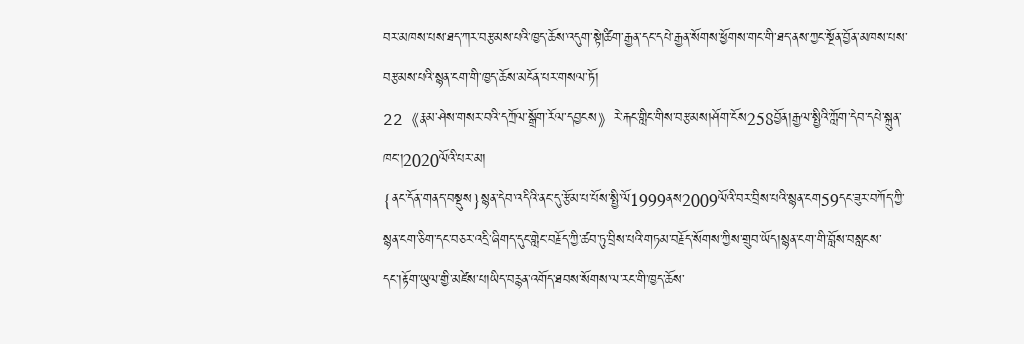བར་མཁས་པས་ཐད་ཀར་བརྩམས་པའི་ཁྱད་ཆོས་འདུག་སྟེ།ཚིག་རྒྱན་དང་དཔེ་རྒྱན་སོགས་ཕྱོགས་གང་གི་ཐད་ནས་ཀྱང་སྔོན་བྱོན་མཁས་པས་བརྩམས་པའི་སྙན་ངག་གི་ཁྱད་ཆོས་མངོན་པར་གསལ་ཏོ།
22《རྣམ་ཤེས་གསར་བའི་དཀྲོལ་སྒྲོག་རོལ་དབྱངས》རེ་རྐང་གླིང་གིས་བརྩམས།ཤོག་ངོས258བྱོན།རྒྱལ་སྤྱིའི་ཀློག་དེབ་དཔེ་སྐྲུན་ཁང་།2020ལོའི་པར་མ།
{ནང་དོན་གནད་བསྡུས}སྙན་དེབ་འདིའི་ནང་དུ་རྩོམ་པ་པོས་སྤྱི་ལོ1999ནས2009ལོའི་བར་བྲིས་པའི་སྙན་ངག59དང་ཟུར་བཀོད་ཀྱི་སྙན་ངག་ཅིག་དང་བཅར་འདྲི་ཞིགད་དུང་གླེང་བརྗོད་ཀྱི་ཚབ་ཏུ་བྲིས་པའི་གཏམ་བརྗོད་སོགས་ཀྱིས་གྲུབ་ཡོད།སྙན་ངག་གི་བློས་བསླངས་དང་།རྟོག་ཡུལ་གྱི་མཛེས་པ།ཡིད་བརྙན་འགོད་ཐབས་སོགས་ལ་རང་གི་ཁྱད་ཆོས་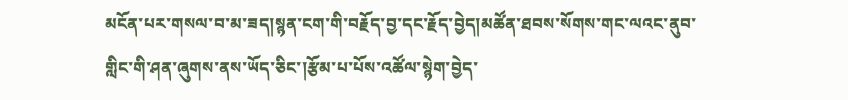མངོན་པར་གསལ་བ་མ་ཟད།སྙན་ངག་གི་བརྗོད་བྱ་དང་རྗོད་བྱེད།མཚོན་ཐབས་སོགས་གང་ལའང་ནུབ་གླིང་གི་ཤན་ཞུགས་ནས་ཡོད་ཅིང་།རྩོམ་པ་པོས་འཚོལ་སྙེག་བྱེད་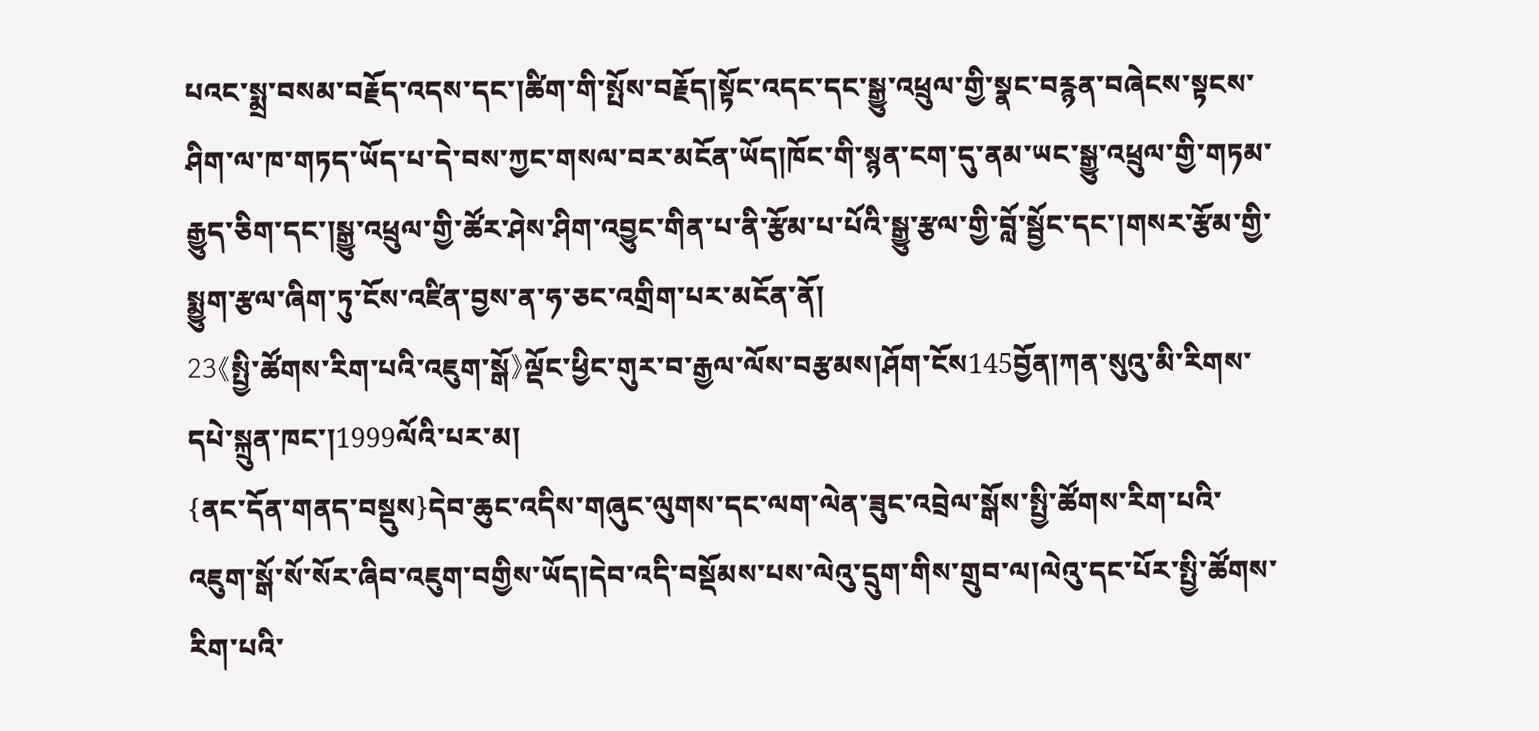པའང་སྨྲ་བསམ་བརྗོད་འདས་དང་།ཚིག་གི་སྤོས་བརྗོད།སྟོང་འདང་དང་སྒྱུ་འཕྲུལ་གྱི་སྣང་བརྙན་བཞེངས་སྟངས་ཤིག་ལ་ཁ་གཏད་ཡོད་པ་དེ་བས་ཀྱང་གསལ་བར་མངོན་ཡོད།ཁོང་གི་སྙན་ངག་དུ་ནམ་ཡང་སྒྱུ་འཕྲུལ་གྱི་གཏམ་རྒྱུད་ཅིག་དང་།སྒྱུ་འཕྲུལ་གྱི་ཚོར་ཤེས་ཤིག་འབྱུང་གིན་པ་ནི་རྩོམ་པ་པོའི་སྒྱུ་རྩལ་གྱི་བློ་སྦྱོང་དང་།གསར་རྩོམ་གྱི་སྨྱུག་རྩལ་ཞིག་ཏུ་ངོས་འཛིན་བྱས་ན་ཧ་ཅང་འགྲིག་པར་མངོན་ནོ།
23《སྤྱི་ཚོགས་རིག་པའི་འཇུག་སྒོ》ལྡོང་ཕྱིང་གུར་བ་རྒྱལ་ལོས་བརྩམས།ཤོག་ངོས145བྱོན།ཀན་སུའུ་མི་རིགས་དཔེ་སྐྲུན་ཁང་།1999ལོའི་པར་མ།
{ནང་དོན་གནད་བསྡུས}དེབ་ཆུང་འདིས་གཞུང་ལུགས་དང་ལག་ལེན་ཟུང་འབྲེལ་སྒོས་སྤྱི་ཚོགས་རིག་པའི་འཇུག་སྒོ་སོ་སོར་ཞིབ་འཇུག་བགྱིས་ཡོད།དེབ་འདི་བསྡོམས་པས་ལེའུ་དྲུག་གིས་གྲུབ་ལ།ལེའུ་དང་པོར་སྤྱི་ཚོགས་རིག་པའི་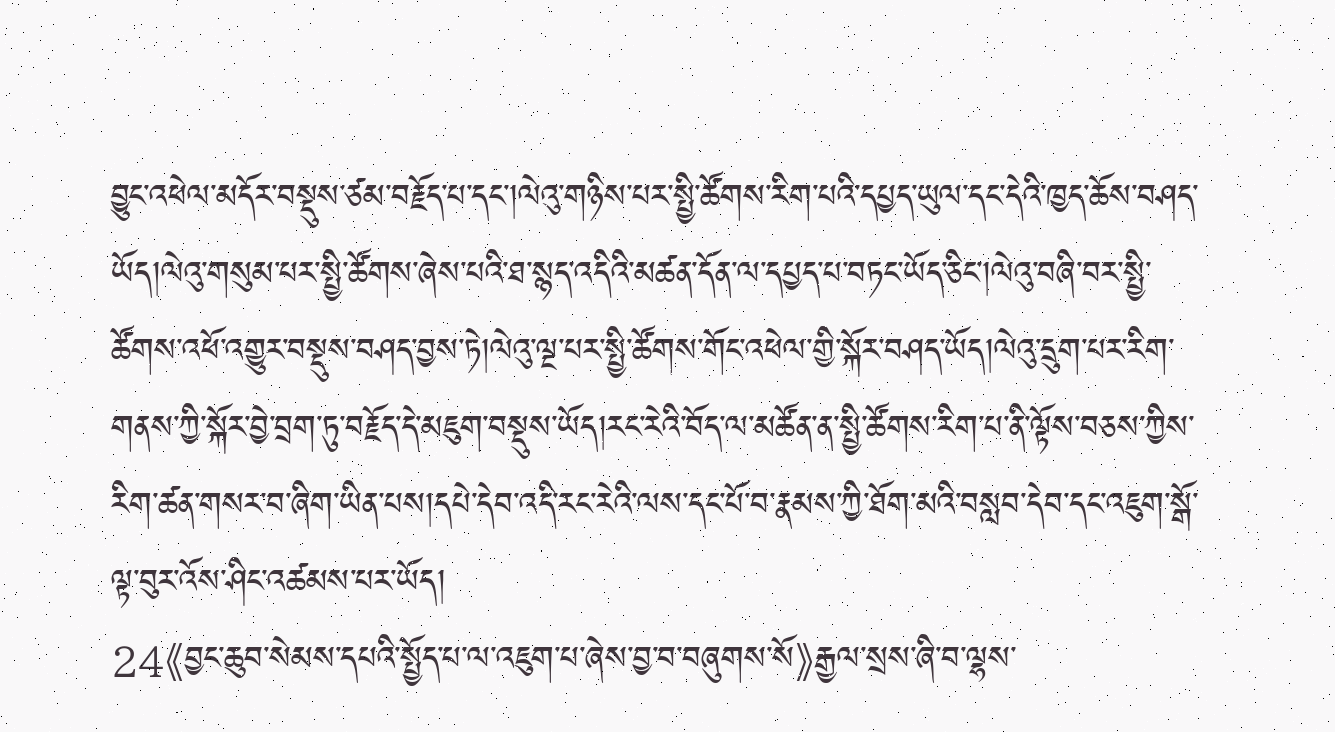བྱུང་འཕེལ་མདོར་བསྡུས་ཙམ་བརྗོད་པ་དང་།ལེའུ་གཉིས་པར་སྤྱི་ཚོགས་རིག་པའི་དཔྱད་ཡུལ་དང་དེའི་ཁྱད་ཆོས་བཤད་ཡོད།ལེའུ་གསུམ་པར་སྤྱི་ཚོགས་ཞེས་པའི་ཐ་སྙད་འདིའི་མཚན་དོན་ལ་དཔྱད་པ་བཏང་ཡོད་ཅིང་།ལེའུ་བཞི་བར་སྤྱི་ཚོགས་འཕོ་འགྱུར་བསྡུས་བཤད་བྱས་ཏེ།ལེའུ་ལྔ་པར་སྤྱི་ཚོགས་གོང་འཕེལ་གྱི་སྐོར་བཤད་ཡོད།ལེའུ་དྲུག་པར་རིག་གནས་ཀྱི་སྐོར་བྱེ་བྲག་ཏུ་བརྗོད་དེ་མཇུག་བསྡུས་ཡོད།རང་རེའི་བོད་ལ་མཚོན་ན་སྤྱི་ཚོགས་རིག་པ་ནི་ལྟོས་བཅས་ཀྱིས་རིག་ཚན་གསར་བ་ཞིག་ཡིན་པས།དཔེ་དེབ་འདི་རང་རེའི་ལས་དང་པོ་བ་རྣམས་ཀྱི་ཐོག་མའི་བསླབ་དེབ་དང་འཇུག་སྒོ་ལྟ་བུར་འོས་ཤིང་འཚམས་པར་ཡོད།
24《བྱང་ཆུབ་སེམས་དཔའི་སྤྱོད་པ་ལ་འཇུག་པ་ཞེས་བྱ་བ་བཞུགས་སོ》རྒྱལ་སྲས་ཞི་བ་ལྷས་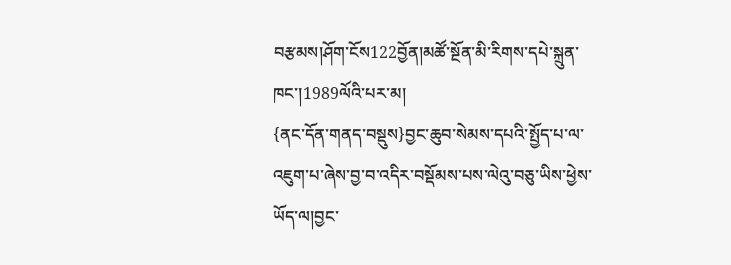བརྩམས།ཤོག་ངོས122བྱོན།མཚོ་སྔོན་མི་རིགས་དཔེ་སྐྲུན་ཁང་།1989ལོའི་པར་མ།
{ནང་དོན་གནད་བསྡུས}བྱང་ཆུབ་སེམས་དཔའི་སྤྱོད་པ་ལ་འཇུག་པ་ཞེས་བྱ་བ་འདིར་བསྡོམས་པས་ལེའུ་བཅུ་ཡིས་ཕྱེས་ཡོད་ལ།བྱང་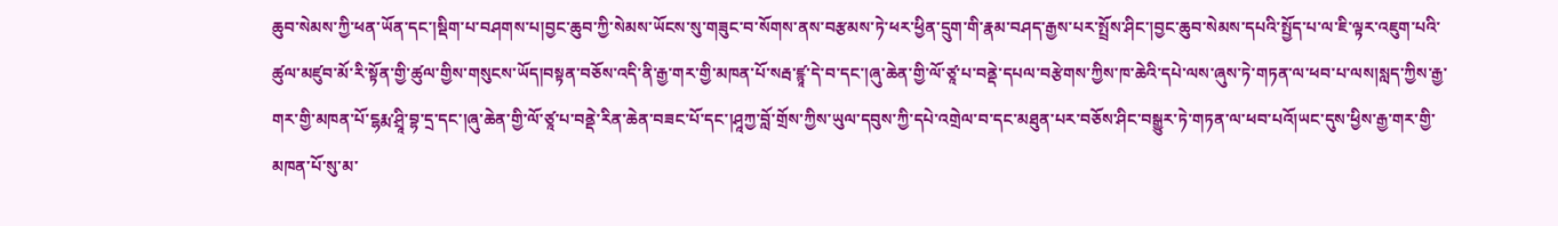ཆུབ་སེམས་ཀྱི་ཕན་ཡོན་དང་།སྡིག་པ་བཤགས་པ།བྱང་ཆུབ་ཀྱི་སེམས་ཡོངས་སུ་གཟུང་བ་སོགས་ནས་བརྩམས་ཏེ་ཕར་ཕྱིན་དྲུག་གི་རྣམ་བཤད་རྒྱས་པར་སྤྲོས་ཤིང་།བྱང་ཆུབ་སེམས་དཔའི་སྤྱོད་པ་ལ་ཇི་ལྟར་འཇུག་པའི་ཚུལ་མཛུབ་མོ་རི་སྟོན་གྱི་ཚུལ་གྱིས་གསུངས་ཡོད།བསྟན་བཅོས་འདི་ནི་རྒྱ་གར་གྱི་མཁན་པོ་སརྦ་ཛྙཱ་དེ་བ་དང་།ཞུ་ཆེན་གྱི་ལོ་ཙཱ་པ་བནྡེ་དཔལ་བརྩེགས་ཀྱིས་ཁ་ཆེའི་དཔེ་ལས་ཞུས་ཏེ་གཏན་ལ་ཕབ་པ་ལས།སླད་ཀྱིས་རྒྱ་གར་གྱི་མཁན་པོ་ངྷརྨ་ཤྲཱི་བྷ་དྲ་དང་།ཞུ་ཆེན་གྱི་ལོ་ཙཱ་པ་བནྡེ་རིན་ཆེན་བཟང་པོ་དང་།ཤཱཀྱ་བློ་གྲོས་ཀྱིས་ཡུལ་དབུས་ཀྱི་དཔེ་འགྲེལ་བ་དང་མཐུན་པར་བཅོས་ཤིང་བསྒྱུར་ཏེ་གཏན་ལ་ཕབ་པའོ།ཡང་དུས་ཕྱིས་རྒྱ་གར་གྱི་མཁན་པོ་སུ་མ་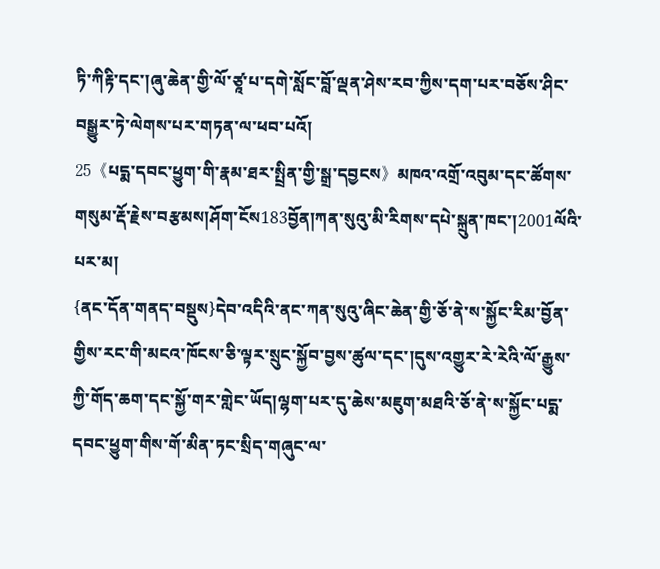ཏི་ཀིརྟི་དང་།ཞུ་ཆེན་གྱི་ལོ་ཙཱ་པ་དགེ་སློང་བློ་ལྡན་ཤེས་རབ་ཀྱིས་དག་པར་བཅོས་ཤིང་བསྒྱུར་ཏེ་ལེགས་པར་གཏན་ལ་ཕབ་པའོ།
25《པདྨ་དབང་ཕྱུག་གི་རྣམ་ཐར་སྤྲིན་གྱི་སྒྲ་དབྱངས》མཁའ་འགྲོ་འབུམ་དང་ཚོགས་གསུམ་རྡོ་རྗེས་བརྩམས།ཤོག་ངོས183བྱོན།ཀན་སུའུ་མི་རིགས་དཔེ་སྐྲུན་ཁང་།2001ལོའི་པར་མ།
{ནང་དོན་གནད་བསྡུས}དེབ་འདིའི་ནང་ཀན་སུའུ་ཞིང་ཆེན་གྱི་ཅོ་ནེ་ས་སྐྱོང་རིམ་བྱོན་གྱིས་རང་གི་མངའ་ཁོངས་ཅི་ལྟར་སྲུང་སྐྱོབ་བྱས་ཚུལ་དང་།དུས་འགྱུར་རེ་རེའི་ལོ་རྒྱུས་ཀྱི་གོད་ཆག་དང་སྐྱོ་གར་གླེང་ཡོད།ལྷག་པར་དུ་ཆེས་མཇུག་མཐའི་ཅོ་ནེ་ས་སྐྱོང་པདྨ་དབང་ཕྱུག་གིས་གོ་མིན་ཏང་སྲིད་གཞུང་ལ་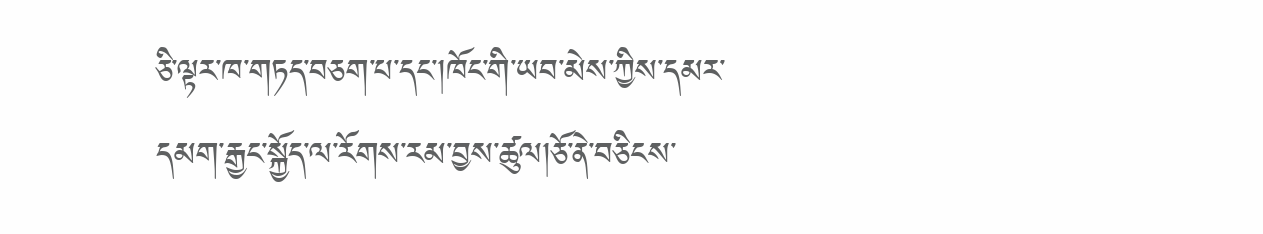ཅི་ལྟར་ཁ་གཏད་བཅག་པ་དང་།ཁོང་གི་ཡབ་མེས་ཀྱིས་དམར་དམག་རྒྱང་སྐྱོད་ལ་རོགས་རམ་བྱས་ཚུལ།ཅོ་ནེ་བཅིངས་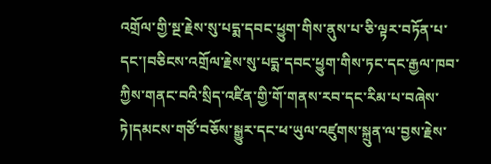འགྲོལ་གྱི་སྔ་རྗེས་སུ་པདྨ་དབང་ཕྱུག་གིས་ནུས་པ་ཅི་ལྟར་བཏོན་པ་དང་།བཅིངས་འགྲོལ་རྗེས་སུ་པདྨ་དབང་ཕྱུག་གིས་ཏང་དང་རྒྱལ་ཁབ་ཀྱིས་གནང་བའི་སྲིད་འཛིན་གྱི་གོ་གནས་རབ་དང་རིམ་པ་བཞེས་ཏེ།དམངས་གཙོ་བཅོས་སྒྱུར་དང་ཕ་ཡུལ་འཛུགས་སྐྲུན་ལ་བྱས་རྗེས་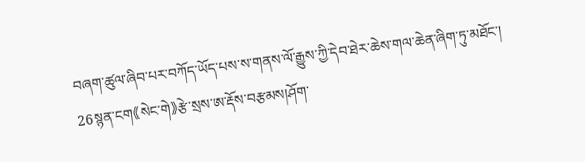བཞག་ཚུལ་ཞིབ་པར་བཀོད་ཡོད་པས་ས་གནས་ལོ་རྒྱུས་ཀྱི་དེབ་ཐེར་ཆེས་གལ་ཆེན་ཞིག་ཏུ་མཐོང་།
26སྙན་ངག《སེང་གེ》རྩེ་སྲས་ཨ་རྡོས་བརྩམས།ཤོག་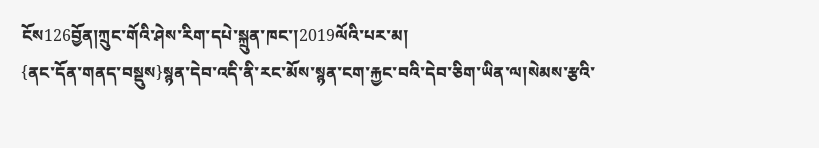ངོས126བྱོན།ཀྲུང་གོའི་ཤེས་རིག་དཔེ་སྐྲུན་ཁང་།2019ལོའི་པར་མ།
{ནང་དོན་གནད་བསྡུས}སྙན་དེབ་འདི་ནི་རང་མོས་སྙན་ངག་རྐྱང་བའི་དེབ་ཅིག་ཡིན་ལ།སེམས་རྩའི་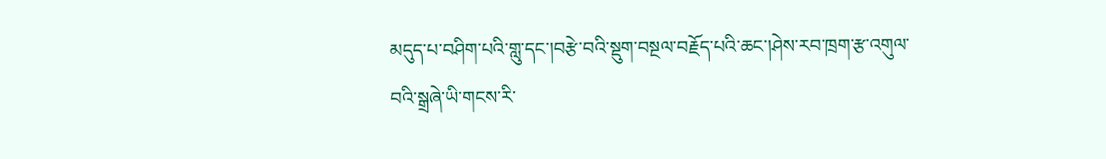མདུད་པ་བཤིག་པའི་གླུ་དང་།བརྩེ་བའི་སྡུག་བསྔལ་བརྗོད་པའི་ཆང་།ཤེས་རབ་ཁྲག་རྩ་འགུལ་བའི་སྒྲཞེ་ཡི་གངས་རི་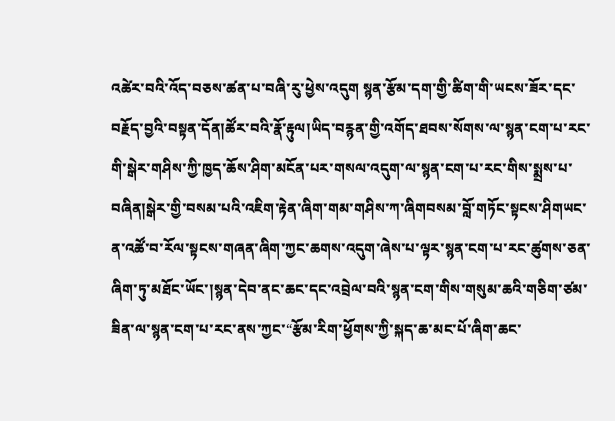འཚེར་བའི་འོད་བཅས་ཚན་པ་བཞི་རུ་ཕྱེས་འདུག སྙན་རྩོམ་དག་གྱི་ཚིག་གི་ཡངས་ཟོར་དང་བརྗོད་བྱའི་བསྟན་དོན།ཚོར་བའི་རྣོ་རྟུལ།ཡིད་བརྙན་གྱི་འགོད་ཐབས་སོགས་ལ་སྙན་ངག་པ་རང་གི་སྒེར་གཤིས་ཀྱི་ཁྱད་ཆོས་ཤིག་མངོན་པར་གསལ་འདུག་ལ་སྙན་ངག་པ་རང་གིས་སྨྲས་པ་བཞིན།སྒེར་གྱི་བསམ་པའི་འཇིག་རྟེན་ཞིག་གམ་གཤིས་ཀ་ཞིགབསམ་བློ་གཏོང་སྟངས་ཤིགཡང་ན་འཚོ་བ་རོལ་སྟངས་གཞན་ཞིག་ཀྱང་ཆགས་འདུག་ཞེས་པ་ལྟར་སྙན་ངག་པ་རང་ཚུགས་ཅན་ཞིག་ཏུ་མཐོང་ཡོང་།སྙན་དེབ་ནང་ཆང་དང་འབྲེལ་བའི་སྙན་ངག་གིས་གསུམ་ཆའི་གཅིག་ཙམ་ཟིན་ལ་སྙན་ངག་པ་རང་ནས་ཀྱང་“རྩོམ་རིག་ཕྱོགས་ཀྱི་སྐད་ཆ་མང་པོ་ཞིག་ཆང་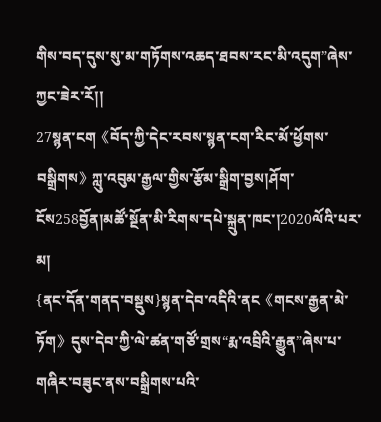གིས་བད་དུས་སུ་མ་གཏོགས་འཆད་ཐབས་རང་མི་འདུག”ཞེས་ཀྱང་ཟེར་རོ།།
27སྙན་ངག《བོད་ཀྱི་དེང་རབས་སྙན་ངག་རིང་མོ་ཕྱོགས་བསྒྲིགས》ཀླུ་འབུམ་རྒྱལ་གྱིས་རྩོམ་སྒྲིག་བྱས།ཤོག་ངོས258བྱོན།མཚོ་སྔོན་མི་རིགས་དཔེ་སྐྲུན་ཁང་།2020ལོའི་པར་མ།
{ནང་དོན་གནད་བསྡུས}སྙན་དེབ་འདིའི་ནང《གངས་རྒྱན་མེ་ཏོག》དུས་དེབ་ཀྱི་ལེ་ཚན་གཙོ་གྲས“རྨ་འབྲིའི་རྒྱུན”ཞེས་པ་གཞིར་བཟུང་ནས་བསྒྲིགས་པའི་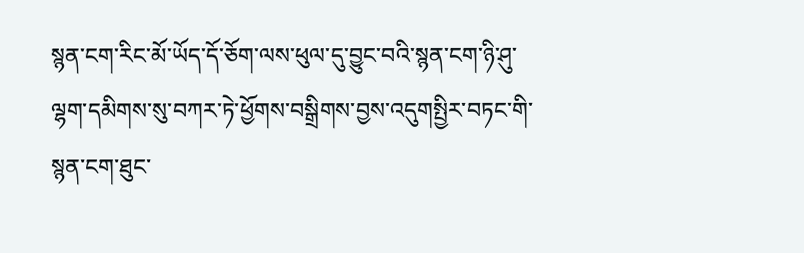སྙན་ངག་རིང་མོ་ཡོད་དོ་ཅོག་ལས་ཕུལ་དུ་བྱུང་བའི་སྙན་ངག་ཉི་ཤུ་ལྷག་དམིགས་སུ་བཀར་ཏེ་ཕྱོགས་བསྒྲིགས་བྱས་འདུགསྤྱིར་བཏང་གི་སྙན་ངག་ཐུང་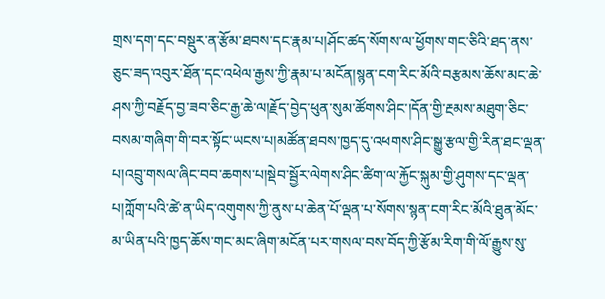གྲས་དག་དང་བསྡུར་ན་རྩོམ་ཐབས་དང་རྣམ་པ།ཤོང་ཚད་སོགས་ལ་ཕྱོགས་གང་ཅིའི་ཐད་ནས་ཅུང་ཟད་འབུར་ཐོན་དང་འཕེལ་རྒྱས་ཀྱི་རྣམ་པ་མངོན།སྙན་ངག་རིང་མོའི་བརྩམས་ཆོས་མང་ཆེ་ཤས་ཀྱི་བརྗོད་བྱ་ཟབ་ཅིང་རྒྱ་ཆེ་ལ།རྗོད་བྱེད་ཕུན་སུམ་ཚོགས་ཤིང་།དོན་གྱི་རྔམས་མཐུག་ཅིང་བསམ་གཞིག་གི་བར་སྟོང་ཡངས་པ།མཚོན་ཐབས་ཁྱད་དུ་འཕགས་ཤིང་སྒྱུ་རྩལ་གྱི་རིན་ཐང་ལྡན་པ།འབྲུ་གསལ་ཞིང་བབ་ཆགས་པ།སྡེབ་སྦྱོར་ལེགས་ཤིང་ཚིག་ལ་རྐྱོང་སྐུམ་གྱི་ཤུགས་དང་ལྡན་པ།ཀློག་པའི་ཚེ་ན་ཡིད་འགུགས་ཀྱི་ནུས་པ་ཆེན་པོ་ལྡན་པ་སོགས་སྙན་ངག་རིང་མོའི་ཐུན་མོང་མ་ཡིན་པའི་ཁྱད་ཆོས་གང་མང་ཞིག་མངོན་པར་གསལ་བས་བོད་ཀྱི་རྩོམ་རིག་གི་ལོ་རྒྱུས་སུ་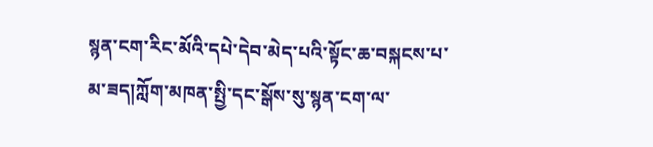སྙན་ངག་རིང་མོའི་དཔེ་དེབ་མེད་པའི་སྟོང་ཆ་བསྐངས་པ་མ་ཟད།ཀློག་མཁན་སྤྱི་དང་སྒོས་སུ་སྙན་ངག་ལ་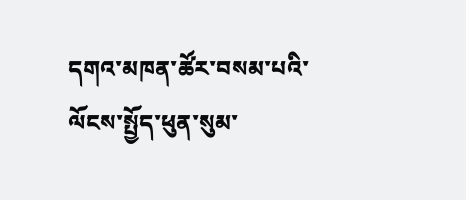དགའ་མཁན་ཚོར་བསམ་པའི་ལོངས་སྤྱོད་ཕུན་སུམ་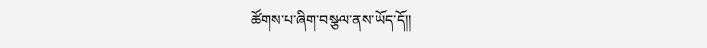ཚོགས་པ་ཞིག་བསྩལ་ནས་ཡོད་དོ།།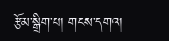རྩོམ་སྒྲིག་པ། གངས་དགའ།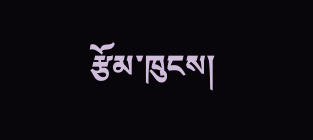རྩོམ་ཁུངས།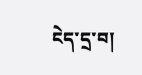ངེད་དྲ་བ།